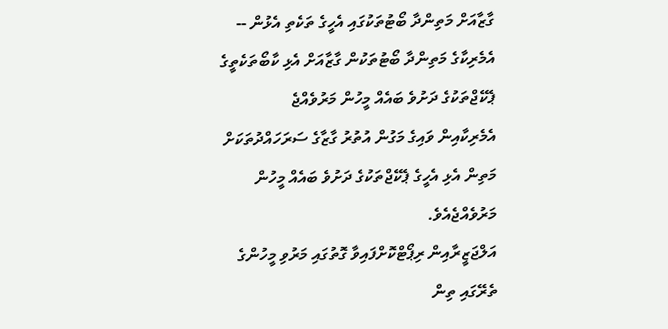ގާޒާއަށް މަތިންދާ ބޯޓުތަކުގައި އެހީގެ ތަކެތި އެޅުން --
އެމެރިކާގެ މަތިންދާ ބޯޓުތަކުން ގާޒާއަށް އެޅި ކާބޯތަކެތީގެ ޕެކޭޖްތަކުގެ ދަށުވެ ބައެއް މީހުން މަރުވެއްޖެ
އެމެރިކާއިން ވައިގެ މަގުން އުތުރު ގާޒާގެ ސަރަހައްދުތަކަށް މަތިން އެޅި އެހީގެ ޕެކޭޖްތަކުގެ ދަށުވެ ބައެއް މީހުން މަރުވެއްޖެއެވެ.
އަލްޖަޒީރާއިން ރިޕޯޓްކޮށްފައިވާ ގޮތުގައި މަރުވި މީހުންގެ ތެރޭގައި ތިން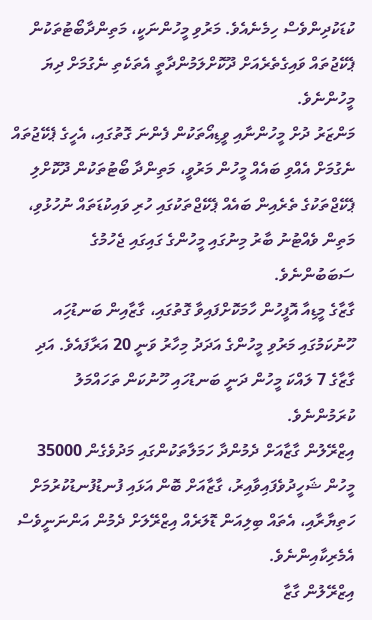ކުޑަކުދިންވެސް ހިމެނެއެވެ. މަރުވި މީހުންނަކީ، މަތިންދާބޯޓުތަކުން ޕެކޭޖުތައް ވައިގެތެރެއަށް ދޫކޮށްލަމުންދާތީ އެތަކެތި ނެގުމަށް ދިޔަ މީހުންނެވެ.
މަންޒަރު ދުށް މީހުންނާއި ވީޑިއޯތަކުން ފެންނަ ގޮތުގައި، އެހީގެ ޕެކޭޖުތައް ނެގުމަށް އެއްވި ބައެއް މީހުން މަރުވީ، މަތިންދާ ބޯޓުތަކުން ދޫކޮށްލި ޕެކޭޖްތަކުގެ ތެރެއިން ބައެއް ޕެކޭޖްތަކުގައި ހުރި ވައިކުޑަތައް ނުހުޅުވި، މަތިން ވެއްޓުނު ބާރު މިނުގައި މީހުންގެ ގައިގައި ޖެހުމުގެ ސަބަބުންނެވެ.
ގާޒާގެ މީޑިއާ އޮފީހުން ހާމަކޮށްފައިވާ ގޮތުގައި، ގާޒާއިން ބަނޑުހަިއ ހޫނުކަމުގައި މަރުވި މީހުންގެ އަދަދު މިހާރު ވަނީ 20 އަރާފައެވެ. އަދި ގާޒާގެ 7 ލައްކަ މީހުން ދަނީ ބަނޑުހައި ހޫނުކަން ތަހައްމަލު ކުރަމުންނެވެ.
އިޒްރޭލުން ގާޒާއަށް ދެމުންދާ ހަމަލާތަކުންގައި މަދުވެގެން 35000 މީހުން ޝަހީދުވެފައިވާއިރު، ގާޒާއަށް ބޮން އަޅައި ފުނޑުފުނޑުކުރުމަށް ހަތިޔާރާއި، އެތައް ބިލިއަން ޑޮލަރެއް އިޒްރޭލަށް ދެމުން އަންނަނީވެސް އެމެރިކާއިންނެވެ.
އިޒްރޭލުން ގާޒާ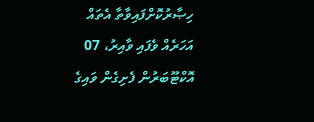ހިޞާރުކޮށްފައިވާތާ އެތައް އަހަރެއް ވެފައި ވާއިރު، 07 އޮކްޓޫބަރުން ފެށިގެން ވައިގެ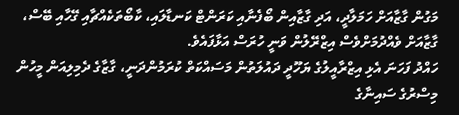މަގުން ގާޒާއަށް ހަމަލާދީ، އަދި ގާޒާއިން ބޯފެނާއި ކަރަންޓް ކަނޑާލައި، ކާބޯތަކެއްޗާއި ގޭހާއި ބޭސް، ގާޒާއަށް ވެއްދުމަށްވެސް އިޒްރޭލުން ވަނީ ހުރަސް އަޅާފައެވެ.
ހައްދު ފަހަނަ އެޅި އިޒްރާއީލުގެ ޔަހޫދީ ދައުލަތުން މަސައްކަތް ކުރަމުންދަނީ، ގާޒާގެ ދެމިލިއަން މީހުން މިސްރުގެ ސައިނާގެ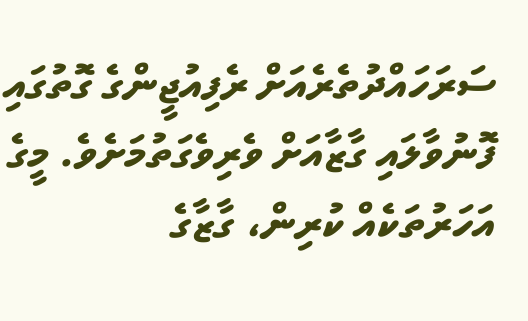ސަރަހައްދުތެރެއަށް ރެފިއުޖީންގެ ގޮތުގައި ފޮނުވާލައި ގާޒާއަށް ވެރިވެގަތުމަށެވެ. މީގެ އަހަރުތަކެއް ކުރިން، ގާޒާގެ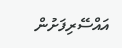އައްސޭރިފަށުން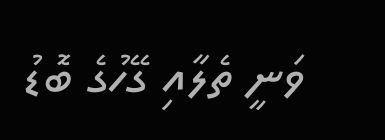ވަނީ ތެލާއި ގޭހުގެ ބޮޑު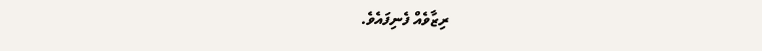ރިޒާވެއް ފެނިފައެވެ.